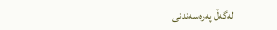لەگەڵ پەرەسەندنی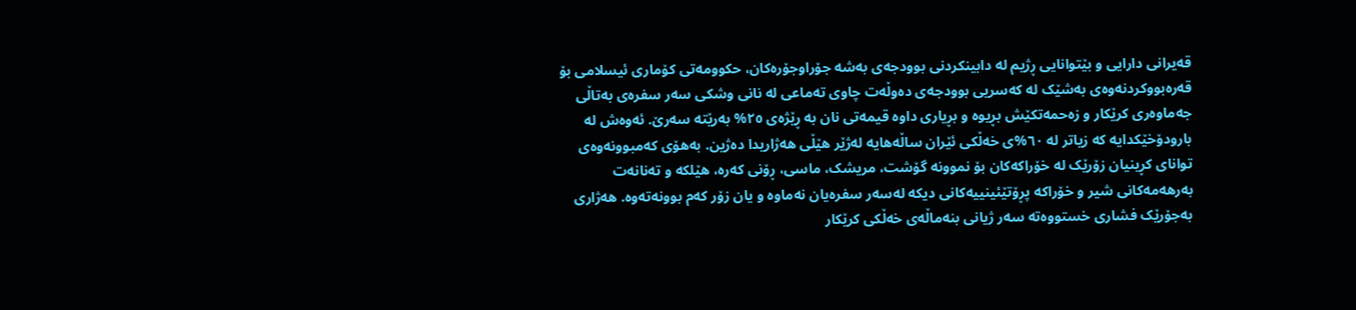قەیرانی دارایی و بێتوانایی ڕژیم لە دابینکردنی بوودجەی بەشە جۆراوجۆرەکان، حکوومەتی کۆماری ئیسلامی بۆ قەرەبووکردنەوەی بەشێک لە کەسریی بوودجەی دەوڵەت چاوی تەماعی لە نانی وشکی سەر سفرەی بەتاڵی جەماوەری کرێکار و زەحمەتکێش بڕیوە و بڕیاری داوە قیمەتی نان بە ڕێژەی ٢٥% بەرێتە سەرێ. ئەوەش لە بارودۆخێکدایە کە زیاتر لە ٦٠%ی خەڵکی ئێران ساڵەهایە لەژێر هێڵی هەژاریدا دەژین. بەهۆی کەمبوونەوەی توانای کڕینیان زۆرێک لە خۆراکەکان بۆ نموونە گۆشت، مریشک، ماسی، ڕۆنی کەرە، هێلکە و تەنانەت بەرهەمەکانی شیر و خۆراکە پڕۆتێئینییەکانی دیکە لەسەر سفرەیان نەماوە و یان زۆر کەم بوونەتەوە. هەژاری بەجۆرێک فشاری خستووەتە سەر ژیانی بنەماڵەی خەڵکی کرێکار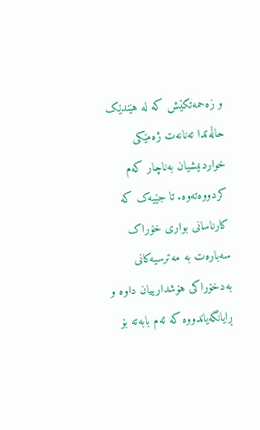و زەحمەتکێش کە لە هێندێک حاڵەتدا تەنانەت ژەمێکی خواردنیشیان بەناچار کەم کردووەتەوە. تا جێیەک کە کارناسانی بواری خۆراک سەبارەت بە مەترسیەکانی بەدخۆراکی هۆشدارییان داوە و ڕایانگەیاندووە کە ئەم بابەتە بۆ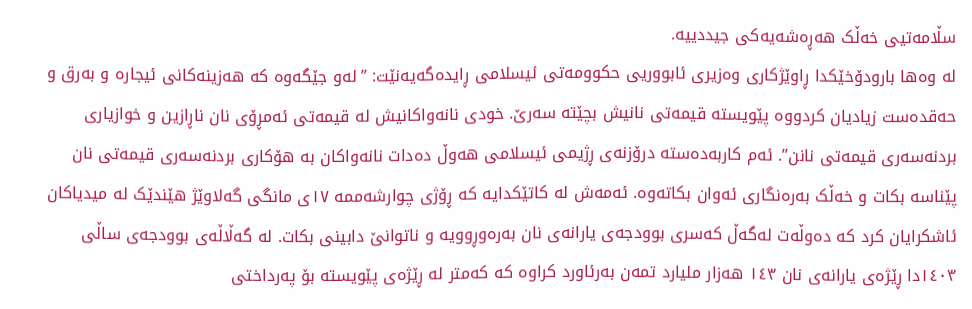سڵامەتیی خەڵک هەڕەشەیەکی جیددییە.
لە وەها بارودۆخێکدا ڕاوێژکاری وەزیری ئابووریی حکوومەتی ئیسلامی ڕایدەگەیەنێت: ”لەو جێگەوە کە هەزینەکانی ئیجارە و بەرق و حەقدەست زیادیان کردووە پێویستە قیمەتی نانیش بچێتە سەرێ. خودی نانەواکانیش لە قیمەتی ئەمڕۆی نان ناڕازین و خوازیاری بردنەسەری قیمەتی نانن”. ئەم کاربەدەستە درۆزنەی ڕژیمی ئیسلامی هەوڵ دەدات نانەواکان بە هۆکاری بردنەسەری قیمەتی نان پێناسە بکات و خەڵک بەرەنگاری ئەوان بکاتەوە. ئەمەش لە کاتێکدایە کە ڕۆژی چوارشەممە ١٧ی مانگی گەلاوێژ هێندێک لە میدیاکان ئاشکرایان کرد کە دەوڵەت لەگەڵ کەسری بوودجەی یارانەی نان بەرەوڕوویە و ناتوانێ دابینی بکات. لە گەڵاڵەی بوودجەی ساڵی ١٤٠٣دا ڕێژەی یارانەی نان ١٤٣ هەزار ملیارد تمەن بەرئاورد کراوە کە کەمتر لە ڕێژەی پێویستە بۆ پەرداختی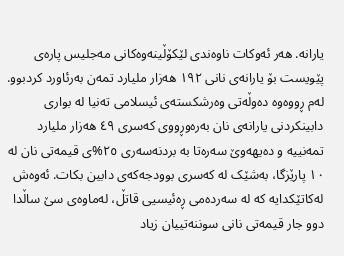یارانە. هەر ئەوکات ناوەندی لێکۆڵینەوەکانی مەجلیس پارەی پێویست بۆ یارانەی نانی ١٩٢ هەزار ملیارد تمەن بەرئاورد کردبوو. لەم ڕووەوە دەوڵەتی وەرشکستەی ئیسلامی تەنیا لە بواری دابینکردنی یارانەی نان بەرەوڕووی کەسری ٤٩ هەزار ملیارد تمەنییە و دەیهەوێ سەرەتا بە بردنەسەری ٢٥%ی قیمەتی نان لە ١٠ پارێزگا، بەشێک لە کەسری بوودجەکەی دابین بکات. ئەوەش لەکاتێکدایە کە لە سەردەمی ڕەئیسیی قاتڵ، لەماوەی سێ ساڵدا دوو جار قیمەتی نانی سوننەتییان زیاد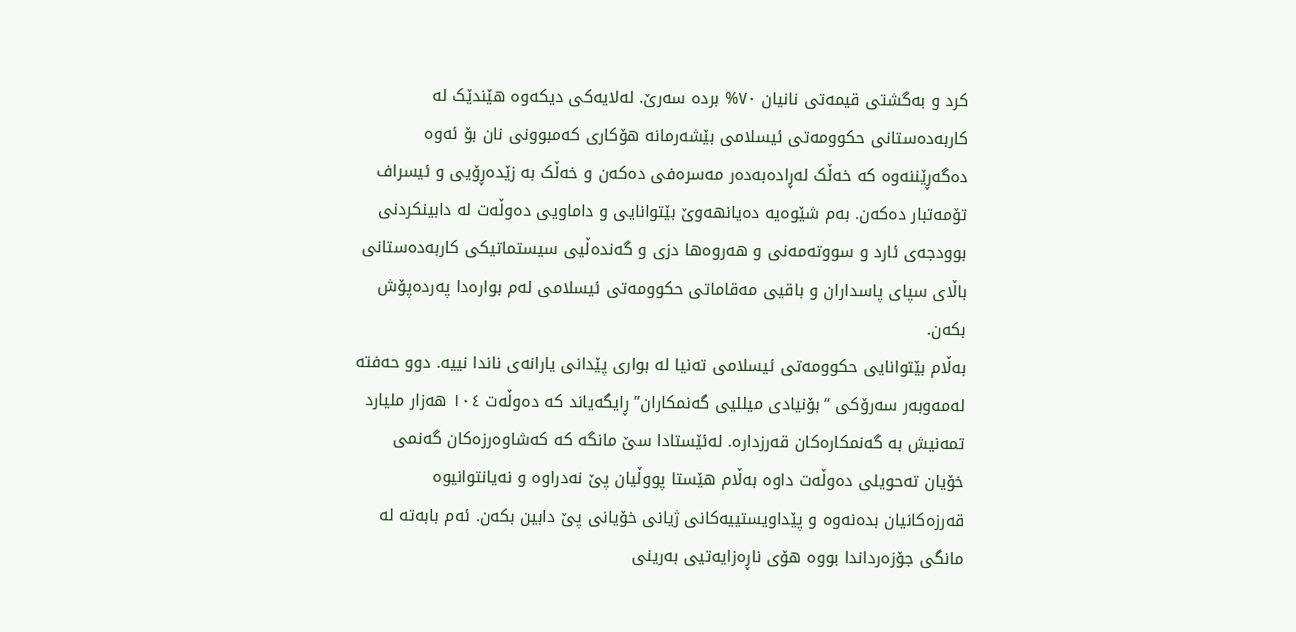کرد و بەگشتی قیمەتی نانیان ٧٠% بردە سەرێ. لەلایەکی دیکەوە هێندێک لە کاربەدەستانی حکوومەتی ئیسلامی بێشەرمانە هۆکاری کەمبوونی نان بۆ ئەوە دەگەڕێننەوە کە خەڵک لەڕادەبەدەر مەسرەفی دەکەن و خەڵک بە زێدەڕۆیی و ئیسراف تۆمەتبار دەکەن. بەم شێوەیە دەیانهەوێ بێتوانایی و داماویی دەوڵەت لە دابینکردنی بوودجەی ئارد و سووتەمەنی و هەروەها دزی و گەندەڵیی سیستماتیکی کاربەدەستانی باڵای سپای پاسداران و باقیی مەقاماتی حکوومەتی ئیسلامی لەم بوارەدا پەردەپۆش بکەن.
بەڵام بێتوانایی حکوومەتی ئیسلامی تەنیا لە بواری پێدانی یارانەی ناندا نییە. دوو حەفتە لەمەوبەر سەرۆکی “بۆنیادی میللیی گەنمکاران” ڕایگەیاند کە دەوڵەت ١٠٤ هەزار ملیارد تمەنیش بە گەنمکارەکان قەرزدارە. لەئێستادا سێ مانگە کە کەشاوەرزەکان گەنمی خۆیان تەحویلی دەوڵەت داوە بەڵام هێستا پووڵیان پێ نەدراوە و نەیانتوانیوە قەرزەکانیان بدەنەوە و پێداویستییەکانی ژیانی خۆیانی پێ دابین بکەن. ئەم بابەتە لە مانگی جۆزەرداندا بووە هۆی ناڕەزایەتیی بەرینی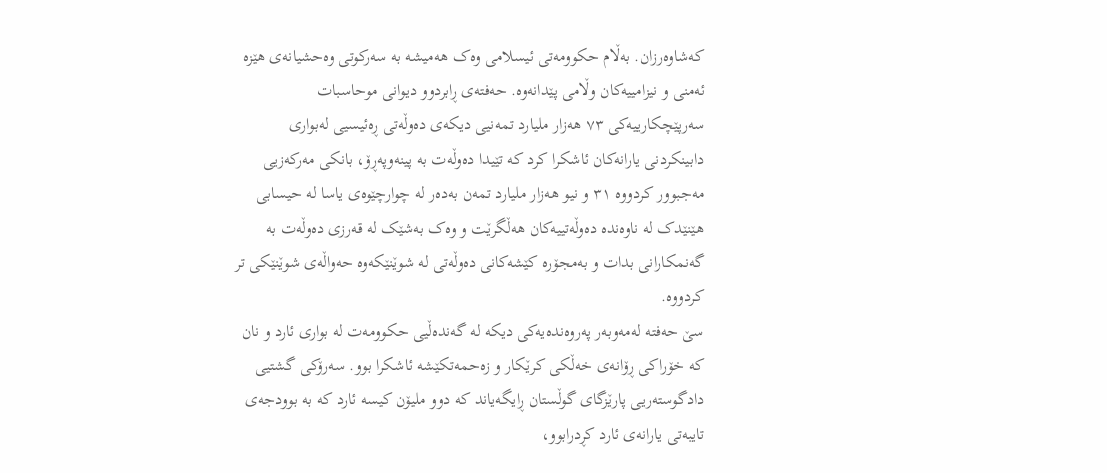کەشاوەرزان. بەڵام حکوومەتی ئیسلامی وەک هەمیشە بە سەرکوتی وەحشیانەی هێزە ئەمنی و نیزامییەکان وڵامی پێدانەوە. حەفتەی ڕابردوو دیوانی موحاسبات سەرپێچکارییەکی ٧٣ هەزار ملیارد تمەنیی دیکەی دەوڵەتی ڕەئیسیی لەبواری دابینکردنی یارانەکان ئاشکرا کرد کە تێیدا دەوڵەت بە پینەوپەڕۆ، بانکی مەرکەزیی مەجبوور کردووە ٣١ و نیو هەزار ملیارد تمەن بەدەر لە چوارچێوەی یاسا لە حیسابی هێنێدک لە ناوەندە دەوڵەتییەکان هەڵگرێت و وەک بەشێک لە قەرزی دەوڵەت بە گەنمکارانی بدات و بەمجۆرە کێشەکانی دەوڵەتی لە شوێنێکەوە حەواڵەی شوێنێکی تر کردووە.
سێ حەفتە لەمەوبەر پەروەندەیەکی دیکە لە گەندەڵیی حکوومەت لە بواری ئارد و نان کە خۆراکی ڕۆانەی خەڵکی کرێکار و زەحمەتکێشە ئاشکرا بوو. سەرۆکی گشتیی دادگوستەریی پارێزگای گوڵستان ڕایگەیاند کە دوو ملیۆن کیسە ئارد کە بە بوودجەی تایبەتی یارانەی ئارد کڕدرابوو،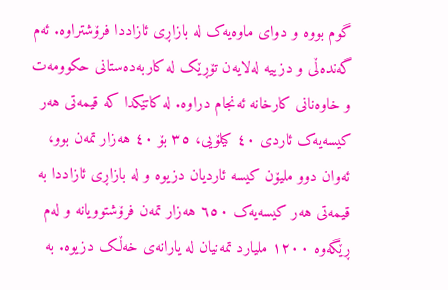گوم بووە و دوای ماوەیەک لە بازاڕی ئازاددا فرۆشتراوە. ئەم گەندەڵی و دزییە لەلایەن تۆڕێک لە کاربەدەستانی حکوومەت و خاوەنانی کارخانە ئەنجام دراوە. لە کاتێکدا کە قیمەتی هەر کیسەیەک ئاردی ٤٠ کیلۆیی، ٣٥ بۆ ٤٠ هەزار تمەن بوو، ئەوان دوو ملیۆن کیسە ئاردیان دزیوە و لە بازاڕی ئازاددا بە قیمەتی هەر کیسەیەک ٦٥٠ هەزار تمەن فرۆشتوویانە و لەم ڕێگەوە ١٢٠٠ ملیارد تمەنیان لە یارانەی خەڵک دزیوە. بە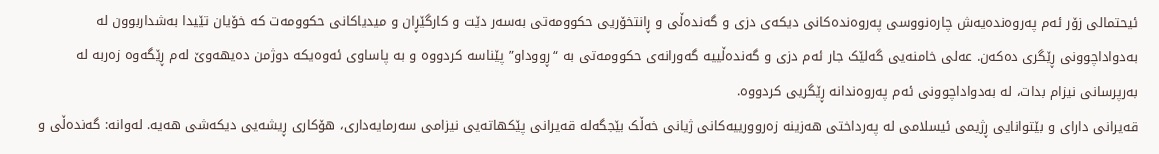ئیحتمالی زۆر ئەم پەروەندەیەش چارەنووسی پەروەندەکانی دیکەی دزی و گەندەڵی و ڕانتخۆریی حکوومەتی بەسەر دێت و کارگێڕان و میدیاکانی حکوومەت کە خۆیان تێیدا بەشداربوون لە بەدواداچوونی ڕێگری دەکەن. عەلی خامنەیی گەلێک جار ئەم دزی و گەندەڵییە گەورانەی حکوومەتی بە “ڕووداو” پێناسە کردووە و بە پاساوی ئەوەیکە دوژمن دەیهەوێ لەم ڕێگەوە زەربە لە بەرپرسانی نیزام بدات، لە بەدواداچوونی ئەم پەروەندانە ڕێگریی کردووە.
قەیرانی دارای و بێتوانایی ڕژیمی ئیسلامی لە پەرداختی هەزینە زەروورییەکانی ژیانی خەڵک بێجگەلە قەیرانی پێکهاتەیی نیزامی سەرمایەداری، هۆکاری ڕیشەیی دیکەشی هەیە. لەوانە: گەندەڵی و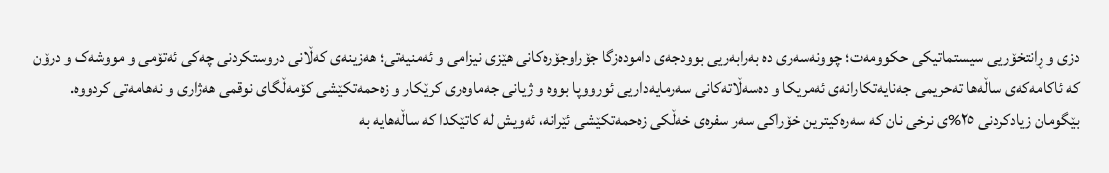دزی و ڕانتخۆریی سیستماتیکی حکوومەت؛ چوونەسەری دە بەرابەریی بوودجەی دامودەزگا جۆراوجۆرەکانی هێزی نیزامی و ئەمنیەتی؛ هەزینەی کەڵانی دروستکردنی چەکی ئەتۆمی و مووشەک و درۆن کە ئاکامەکەی ساڵەها تەحریمی جەنایەتکارانەی ئەمریکا و دەسەڵاتەکانی سەرمایەداریی ئورووپا بووە و ژیانی جەماوەری کرێکار و زەحمەتکێشی کۆمەڵگای نوقمی هەژاری و نەهامەتی کردووە.
بێگومان زیادکردنی ٢٥%ی نرخی نان کە سەرەکیترین خۆراکی سەر سفرەی خەڵکی زەحمەتکێشی ئێرانە، ئەویش لە کاتێکدا کە ساڵەهایە بە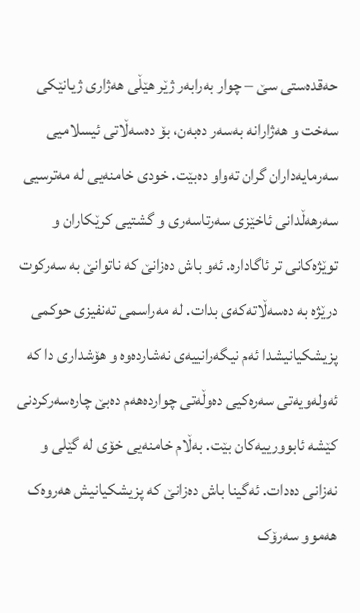حەقدەستی سێ – چوار بەرابەر ژێر هێڵی هەژاری ژیانێکی سەخت و هەژارانە بەسەر دەبەن، بۆ دەسەڵاتی ئیسلامیی سەرمایەداران گران تەواو دەبێت. خودی خامنەیی لە مەترسیی سەرهەڵدانی ئاخێزی سەرتاسەری و گشتیی کرێکاران و توێژەکانی تر ئاگادارە. ئەو باش دەزانێ کە ناتوانێ بە سەرکوت درێژە بە دەسەڵاتەکەی بدات. لە مەراسمی تەنفیزی حوکمی پزیشکیانیشدا ئەم نیگەرانییەی نەشاردەوە و هۆشداری دا کە ئەولەویەتی سەرەکیی دەوڵەتی چواردەهەم دەبێ چارەسەرکردنی کێشە ئابوورییەکان بێت. بەڵام خامنەیی خۆی لە گێلی و نەزانی دەدات. ئەگینا باش دەزانێ کە پزیشکیانیش هەروەک هەموو سەرۆک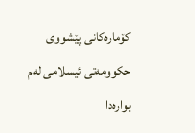کۆمارەکانی پێشووی حکوومەتی ئیسلامی لەم بوارەدا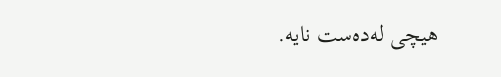هیچی لەدەست نایە.